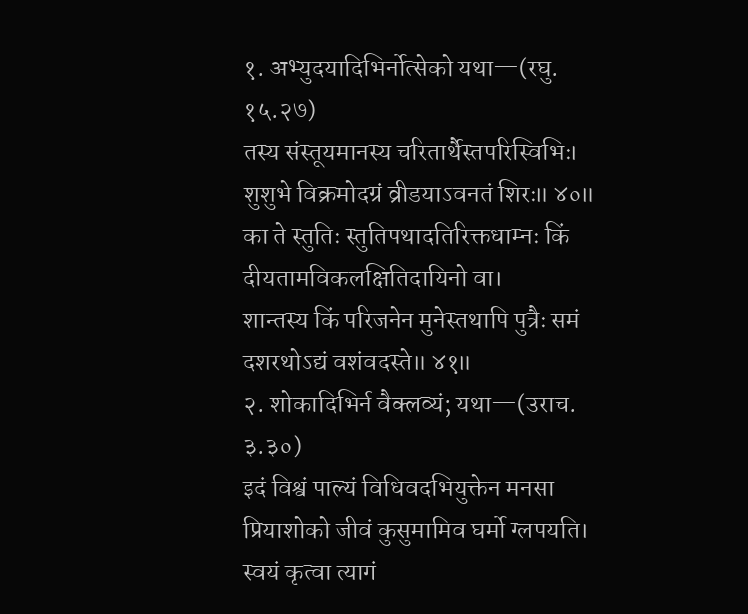१. अभ्युदयादिभिर्नोत्सेको यथा—(रघु. १५.२७)
तस्य संस्तूयमानस्य चरितार्थैस्तपरिस्विभिः।
शुशुभे विक्रमोदग्रं व्रीडयाऽवनतं शिरः॥ ४०॥
का ते स्तुतिः स्तुतिपथादतिरिक्तधाम्नः किं दीयतामविकलक्षितिदायिनो वा।
शान्तस्य किं परिजनेन मुनेस्तथापि पुत्रैः समं दशरथोऽद्यं वशंवदस्ते॥ ४१॥
२. शोकादिभिर्न वैक्लव्यं; यथा—(उराच. ३.३०)
इदं विश्वं पाल्यं विधिवदभियुक्तेन मनसा प्रियाशोको जीवं कुसुमामिव घर्मो ग्लपयति।
स्वयं कृत्वा त्यागं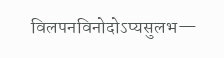विलपनविनोदोऽप्यसुलभ—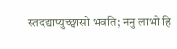स्तदद्याप्युच्छ्वासो भवति; ननु लाभो हि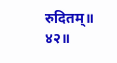रुदितम्॥ ४२॥